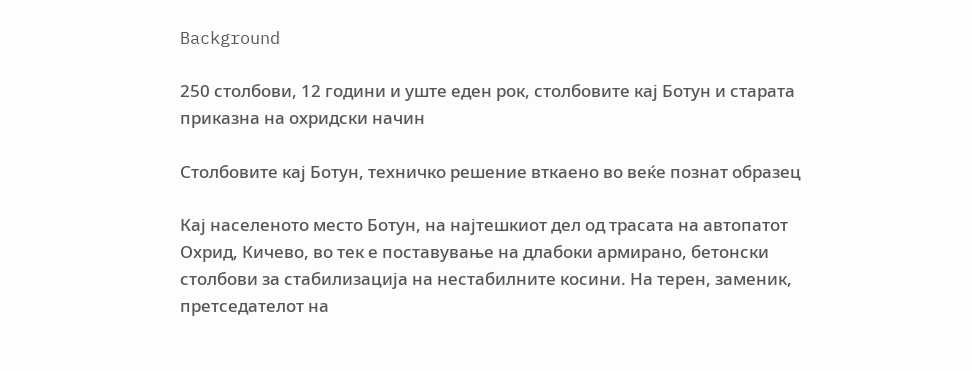Background

250 столбови, 12 години и уште еден рок, столбовите кај Ботун и старата приказна на охридски начин

Столбовите кај Ботун, техничко решение вткаено во веќе познат образец

Кај населеното место Ботун, на најтешкиот дел од трасата на автопатот Охрид, Кичево, во тек е поставување на длабоки армирано, бетонски столбови за стабилизација на нестабилните косини. На терен, заменик, претседателот на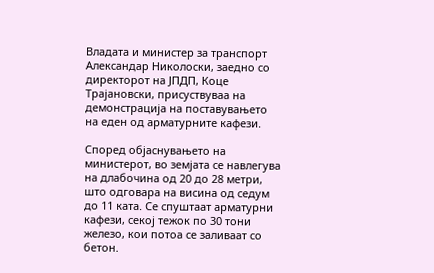Владата и министер за транспорт Александар Николоски, заедно со директорот на ЈПДП, Коце Трајановски, присуствуваа на демонстрација на поставувањето на еден од арматурните кафези.

Според објаснувањето на министерот, во земјата се навлегува на длабочина од 20 до 28 метри, што одговара на висина од седум до 11 ката. Се спуштаат арматурни кафези, секој тежок по 30 тони железо, кои потоа се заливаат со бетон.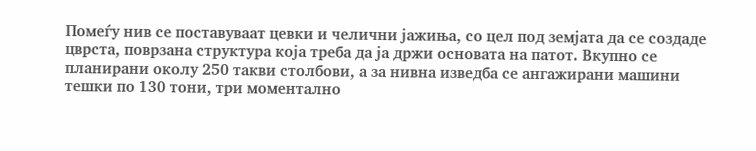Помеѓу нив се поставуваат цевки и челични јажиња, со цел под земјата да се создаде цврста, поврзана структура која треба да ја држи основата на патот. Вкупно се планирани околу 250 такви столбови, а за нивна изведба се ангажирани машини тешки по 130 тони, три моментално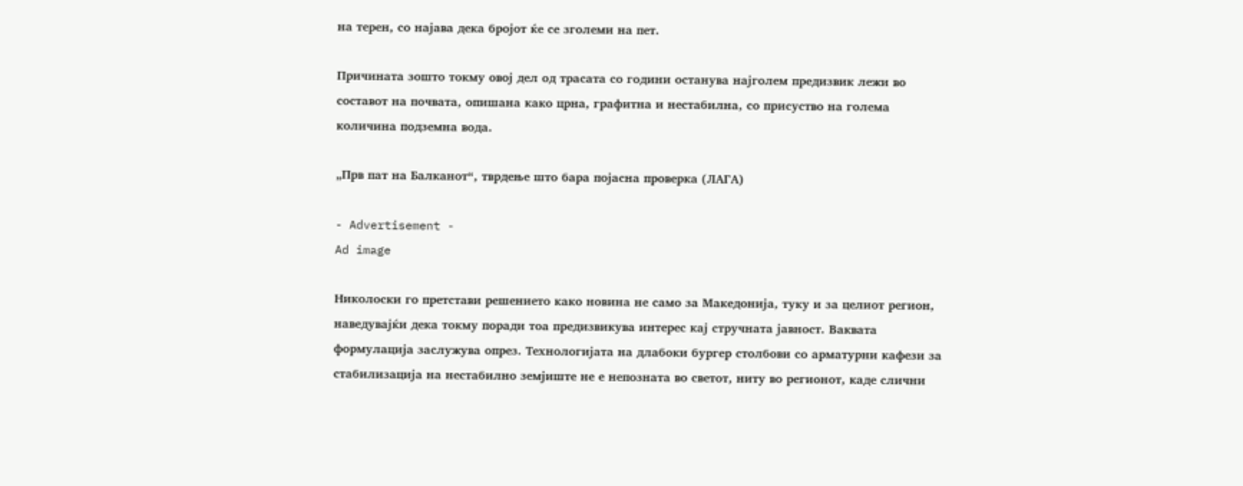на терен, со најава дека бројот ќе се зголеми на пет.

Причината зошто токму овој дел од трасата со години останува најголем предизвик лежи во составот на почвата, опишана како црна, графитна и нестабилна, со присуство на голема количина подземна вода.

„Прв пат на Балканот“, тврдење што бара појасна проверка (ЛАГА)

- Advertisement -
Ad image

Николоски го претстави решението како новина не само за Македонија, туку и за целиот регион, наведувајќи дека токму поради тоа предизвикува интерес кај стручната јавност. Ваквата формулација заслужува опрез. Технологијата на длабоки бургер столбови со арматурни кафези за стабилизација на нестабилно земјиште не е непозната во светот, ниту во регионот, каде слични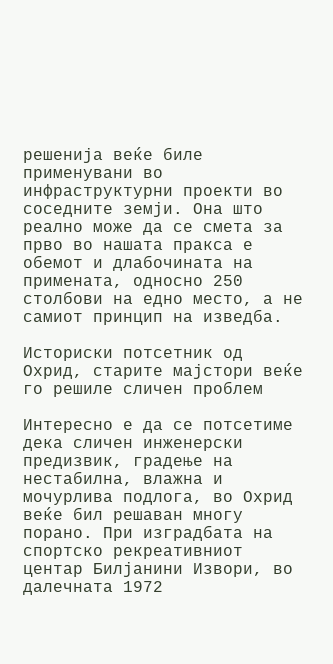решенија веќе биле применувани во инфраструктурни проекти во соседните земји. Она што реално може да се смета за прво во нашата пракса е обемот и длабочината на примената, односно 250 столбови на едно место, а не самиот принцип на изведба.

Историски потсетник од Охрид, старите мајстори веќе го решиле сличен проблем

Интересно е да се потсетиме дека сличен инженерски предизвик, градење на нестабилна, влажна и мочурлива подлога, во Охрид веќе бил решаван многу порано. При изградбата на спортско рекреативниот центар Билјанини Извори, во далечната 1972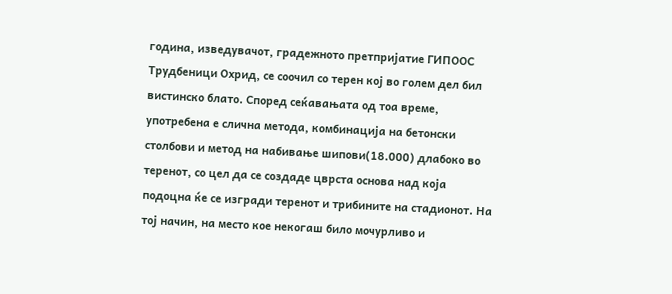година, изведувачот, градежното претпријатие ГИПООС Трудбеници Охрид, се соочил со терен кој во голем дел бил вистинско блато. Според сеќавањата од тоа време, употребена е слична метода, комбинација на бетонски столбови и метод на набивање шипови(18.000) длабоко во теренот, со цел да се создаде цврста основа над која подоцна ќе се изгради теренот и трибините на стадионот. На тој начин, на место кое некогаш било мочурливо и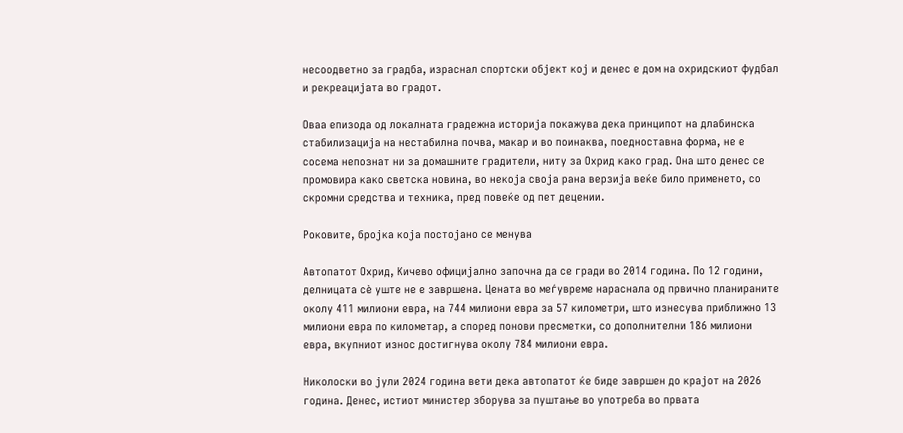несоодветно за градба, израснал спортски објект кој и денес е дом на охридскиот фудбал и рекреацијата во градот.

Оваа епизода од локалната градежна историја покажува дека принципот на длабинска стабилизација на нестабилна почва, макар и во поинаква, поедноставна форма, не е сосема непознат ни за домашните градители, ниту за Охрид како град. Она што денес се промовира како светска новина, во некоја своја рана верзија веќе било применето, со скромни средства и техника, пред повеќе од пет децении.

Роковите, бројка која постојано се менува

Автопатот Охрид, Кичево официјално започна да се гради во 2014 година. По 12 години, делницата сè уште не е завршена. Цената во меѓувреме нараснала од првично планираните околу 411 милиони евра, на 744 милиони евра за 57 километри, што изнесува приближно 13 милиони евра по километар, а според понови пресметки, со дополнителни 186 милиони евра, вкупниот износ достигнува околу 784 милиони евра.

Николоски во јули 2024 година вети дека автопатот ќе биде завршен до крајот на 2026 година. Денес, истиот министер зборува за пуштање во употреба во првата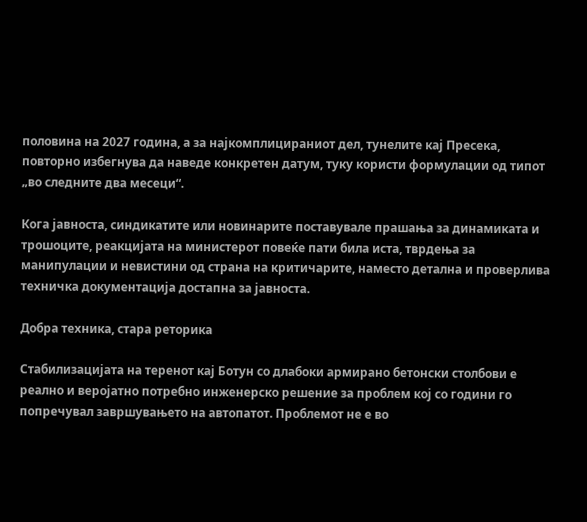половина на 2027 година, а за најкомплицираниот дел, тунелите кај Пресека, повторно избегнува да наведе конкретен датум, туку користи формулации од типот „во следните два месеци“.

Кога јавноста, синдикатите или новинарите поставувале прашања за динамиката и трошоците, реакцијата на министерот повеќе пати била иста, тврдења за манипулации и невистини од страна на критичарите, наместо детална и проверлива техничка документација достапна за јавноста.

Добра техника, стара реторика

Стабилизацијата на теренот кај Ботун со длабоки армирано бетонски столбови е реално и веројатно потребно инженерско решение за проблем кој со години го попречувал завршувањето на автопатот. Проблемот не е во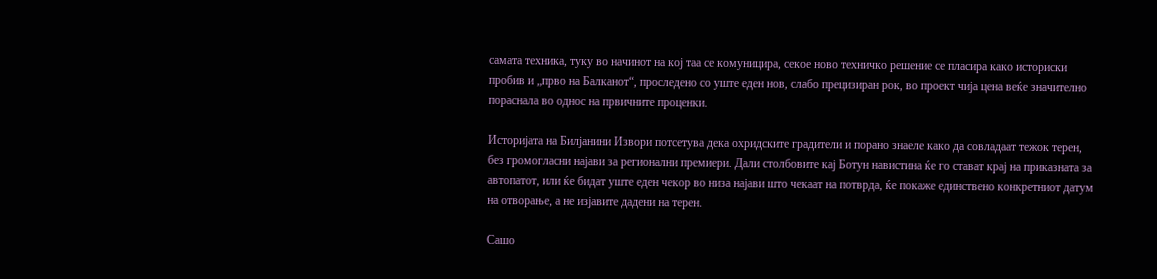самата техника, туку во начинот на кој таа се комуницира, секое ново техничко решение се пласира како историски пробив и „прво на Балканот“, проследено со уште еден нов, слабо прецизиран рок, во проект чија цена веќе значително пораснала во однос на првичните проценки.

Историјата на Билјанини Извори потсетува дека охридските градители и порано знаеле како да совладаат тежок терен, без громогласни најави за регионални премиери. Дали столбовите кај Ботун навистина ќе го стават крај на приказната за автопатот, или ќе бидат уште еден чекор во низа најави што чекаат на потврда, ќе покаже единствено конкретниот датум на отворање, а не изјавите дадени на терен.

Сашо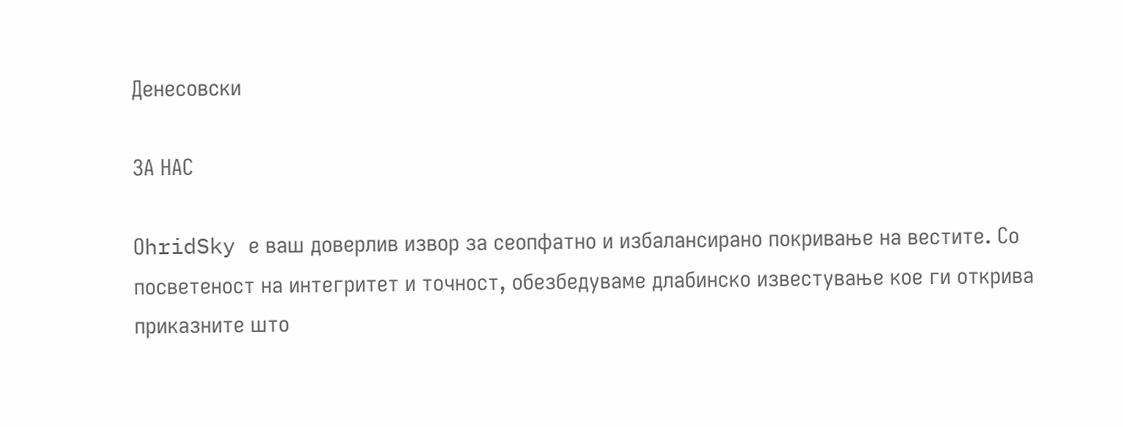Денесовски

ЗА НАС

ОhridSky е ваш доверлив извор за сеопфатно и избалансирано покривање на вестите. Со посветеност на интегритет и точност, обезбедуваме длабинско известување кое ги открива приказните што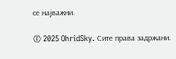се најважни.

© 2025 OhridSky. Сите права задржани.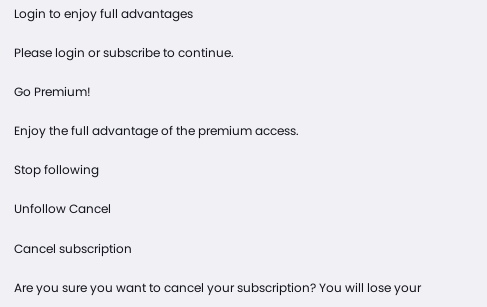Login to enjoy full advantages

Please login or subscribe to continue.

Go Premium!

Enjoy the full advantage of the premium access.

Stop following

Unfollow Cancel

Cancel subscription

Are you sure you want to cancel your subscription? You will lose your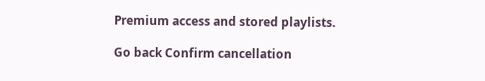Premium access and stored playlists.

Go back Confirm cancellation